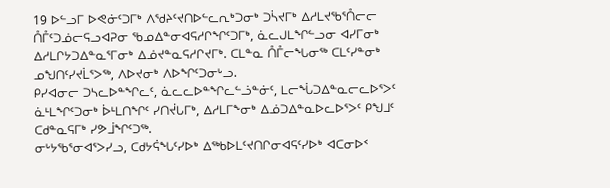19 ᐅᓪᓗᒥ ᐅᕙᓃᑦᑐᒥᒃ ᐱᖁᔨᑦᔪᑎᐅᓪᓚᕆᒃᑐᓂᒃ ᑐᓵᔪᒥᒃ ᐃᓱᒪᔪᖃᕐᑍᓕᓕ ᑍᒤᑦᑐᓅᓕᕋᓗᐊᕈᓂ ᖃᓄᐃᓐᓂᐊᕋᓱᒋᖏᑦᑐᒥᒃ, ᓈᓚᒍᒪᖏᓪᓗᓂ ᐊᓯᒥᓂᒃ ᐃᓱᒪᒋᔭᑐᐃᓐᓇᕐᒥᓂᒃ ᐃᓅᔪᓐᓇᕋᓱᒋᔪᒥᒃ. ᑕᒪᓐᓇ ᑍᒤᓕᖓᓂᖅ ᑕᒪᑦᓯᓐᓂᒃ ᓄᖑᑎᑦᓯᔪᒫᕐᐳᖅ, ᐱᐅᔪᓂᒃ ᐱᐅᖏᑦᑐᓂᒡᓗ.
ᑭᓯᐊᓂᓕ ᑐᓴᓚᐅᓐᖏᓚᑦ, ᓈᓚᓚᐅᓐᖏᓚᓪᓘᓐᓃᑦ, ᒪᓕᖔᑐᐃᓐᓇᓕᓚᐅᕐᐳᑦ ᓈᒻᒪᖏᑦᑐᓂᒃ ᐆᒻᒪᑎᖏᑦ ᓯᑎᔫᒐᒥᒃ, ᐃᓱᒪᒥᖕᓂᒃ ᐃᓅᑐᐃᓐᓇᐅᓚᐅᕐᐳᑦ ᑭᖑᒧᑦ ᑕᑯᓐᓇᕋᒥᒃ ᓯᕗᒨᖏᑦᑐᖅ.
ᓂᒡᔭᖃᕐᓂᐊᕐᐳᓯᓗ, ᑕᑯᔭᕌᖓᑦᓯᐅᒃ ᐃᖅᑲᐅᒪᑦᔪᑎᒋᓂᐊᕋᑦᓯᐅᒃ ᐊᑕᓂᐅᑉ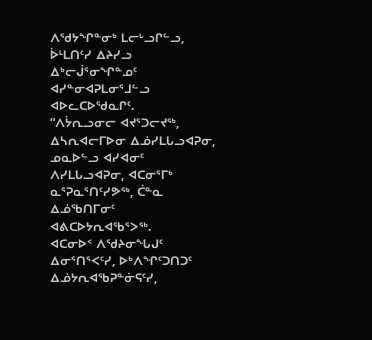ᐱᖁᔭᖏᓐᓂᒃ ᒪᓕᒡᓗᒋᓪᓗ, ᐆᒻᒪᑎᑦᓯ ᐃᔨᓯᓗ ᐃᒃᓕᒎᕐᓂᖏᓐᓄᑦ ᐊᓯᓐᓂᐊᕈᒪᓂᕐᒧᓪᓗ ᐊᐅᓚᑕᐅᖁᓇᒋᑦ.
“ᐱᔮᕆᓗᓂᓕ ᐊᔪᕐᑐᓕᔪᖅ, ᐃᓴᕆᐊᓕᒥᐅᓂ ᐃᓅᓯᒪᒐᓗᐊᕈᓂ, ᓄᓇᐅᓪᓗ ᐊᓯᐊᓂᑦ ᐱᓯᒪᒐᓗᐊᕈᓂ, ᐊᑕᓂᕐᒥᒃ ᓇᕐᕈᓇᕐᑎᑦᓯᕗᖅ, ᑖᓐᓇ ᐃᓅᖃᑎᒥᓂᑦ ᐊᕕᑕᐅᔭᕆᐊᖃᕐᐳᖅ.
ᐊᑕᓂᐅᑉ ᐱᖁᔨᓂᖓᒍᑦ ᐃᓂᕐᑎᕐᐸᑦᓯ, ᐅᒃᐱᖏᑦᑐᑎᑐᑦ ᐃᓅᔭᕆᐊᖃᕈᓐᓃᕋᑦᓯ,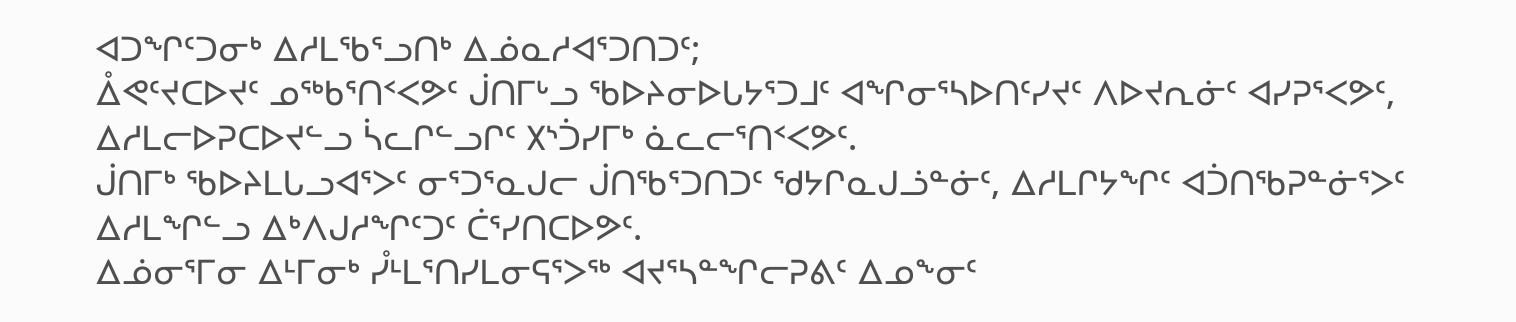ᐊᑐᖏᑦᑐᓂᒃ ᐃᓱᒪᖃᕐᓗᑎᒃ ᐃᓅᓇᓱᐊᕐᑐᑎᑐᑦ;
ᐂᕙᑦᔪᑕᐅᔪᑦ ᓄᖅᑲᕐᑎᑉᐸᕗᑦ ᒎᑎᒥᒡᓗ ᖃᐅᔨᓂᐅᒐᔭᕐᑐᒧᑦ ᐊᖏᓂᕐᓴᐅᑎᑦᓯᔪᑦ ᐱᐅᔪᕆᓃᑦ ᐊᓯᕈᕐᐸᕗᑦ, ᐃᓱᒪᓕᐅᕈᑕᐅᔪᓪᓗ ᓵᓚᒋᓪᓗᒋᑦ ᙭ᔅᑑᓯᒥᒃ ᓈᓚᓕᕐᑎᑉᐸᕗᑦ.
ᒎᑎᒥᒃ ᖃᐅᔨᒪᒐᓗᐊᕐᐳᑦ ᓂᕐᑐᕐᓇᒍᓕ ᒎᑎᖃᕐᑐᑎᑐᑦ ᖁᔭᒋᓇᒍᓘᓐᓃᑦ, ᐃᓱᒪᒋᔭᖏᑦ ᐊᑑᑎᖃᕈᓐᓃᕐᐳᑦ ᐃᓱᒪᖏᓪᓗ ᐃᒃᐱᒍᓱᖏᑦᑐᑦ ᑖᕐᓯᑎᑕᐅᕗᑦ.
ᐃᓅᓂᕐᒥᓂ ᐃᒻᒥᓂᒃ ᓮᒻᒪᕐᑎᓯᒪᓂᕋᕐᐳᖅ ᐊᔪᕐᓴᓐᖏᓕᕈᕕᑦ ᐃᓄᖕᓂᑦ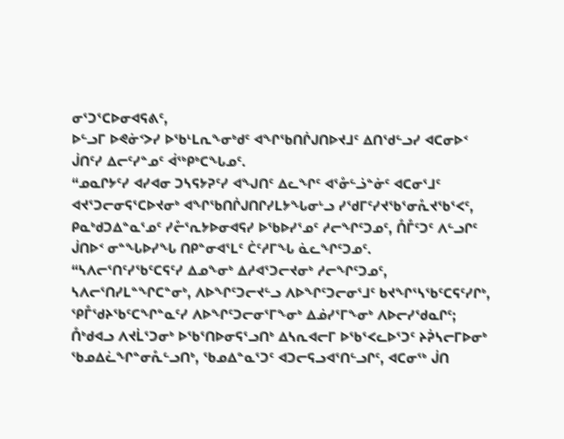ᓂᕐᑐᕐᑕᐅᓂᐊᕋᕕᑦ,
ᐅᓪᓗᒥ ᐅᕙᓃᑉᐳᓯ ᐅᖃᒻᒪᕆᖕᓂᒃᑯᑦ ᐊᖏᖃᑎᒌᒍᑎᐅᔪᒧᑦ ᐃᑎᖁᓪᓗᓯ ᐊᑕᓂᐅᑉ ᒎᑎᑦᓯ ᐃᓕᑦᓯᓐᓄᑦ ᐋᖅᑭᒃᑕᖓᓄᑦ.
“ᓄᓇᒋᔭᑦᓯ ᐊᓯᐊᓂ ᑐᓴᕋᔭᕈᑦᓯ ᐊᖑᑎᑦ ᐃᓚᖏᑦ ᐊᕐᓁᓪᓘᓐᓃᑦ ᐊᑕᓂᕐᒧᑦ ᐊᔪᕐᑐᓕᓂᕋᕐᑕᐅᔪᓂᒃ ᐊᖏᖃᑎᒌᒍᑎᒋᓯᒪᔭᖓᓂᒡᓗ ᓯᖁᒥᑦᓯᔪᖃᕐᓂᕅᔪᖃᕐᐸᑦ,
ᑭᓇᒃᑯᑐᐃᓐᓇᕐᓄᑦ ᓯᓔᕐᕆᔭᐅᓂᐊᕋᓯ ᐅᖃᐅᓯᕐᓄᑦ ᓱᓕᖏᑦᑐᓄᑦ, ᑍᒤᑦᑐᑦ ᐱᓪᓗᒋᑦ ᒎᑎᐅᑉ ᓂᓐᖓᐅᓯᖓ ᑎᑭᓐᓂᐊᕐᒪᑦ ᑖᑦᓱᒥᖓ ᓈᓚᖏᑦᑐᓄᑦ.
“ᓴᐱᓕᕐᑎᑦᓯᖃᑦᑕᕋᑦᓯ ᐃᓄᖕᓂᒃ ᐃᓱᐊᕐᑐᓕᔪᓂᒃ ᓱᓕᖏᑦᑐᓄᑦ, ᓴᐱᓕᕐᑎᓯᒪᓐᖏᑕᓐᓂᒃ, ᐱᐅᖏᑦᑐᓕᔪᓪᓗ ᐱᐅᖏᑦᑐᓕᓂᕐᒧᑦ ᑲᔪᖏᕐᓴᖃᑦᑕᕋᑦᓯᒋᒃ, ᕿᒤᖁᔨᖃᑦᑕᖏᓐᓇᑦᓯ ᐱᐅᖏᑦᑐᓕᓂᕐᒥᖕᓂᒃ ᐃᓅᓯᕐᒥᖕᓂᒃ ᐱᐅᓕᓯᖁᓇᒋᑦ;
ᑍᒃᑯᐊᓗ ᐱᔪᒫᕐᑐᓂᒃ ᐅᖃᕐᑎᐅᓂᕋᕐᓗᑎᒃ ᐃᓴᕆᐊᓕᒥ ᐅᖃᕐᐸᓚᐅᕐᑐᑦ ᔨᕉᓴᓕᒥᐅᓂᒃ ᖃᓄᐃᓛᖏᓐᓂᕅᓪᓗᑎᒃ, ᖃᓄᐃᓐᓇᕐᑐᑦ ᐊᑐᓕᕋᓗᐊᕐᑎᓪᓗᒋᑦ, ᐊᑕᓂᖅ ᒎᑎ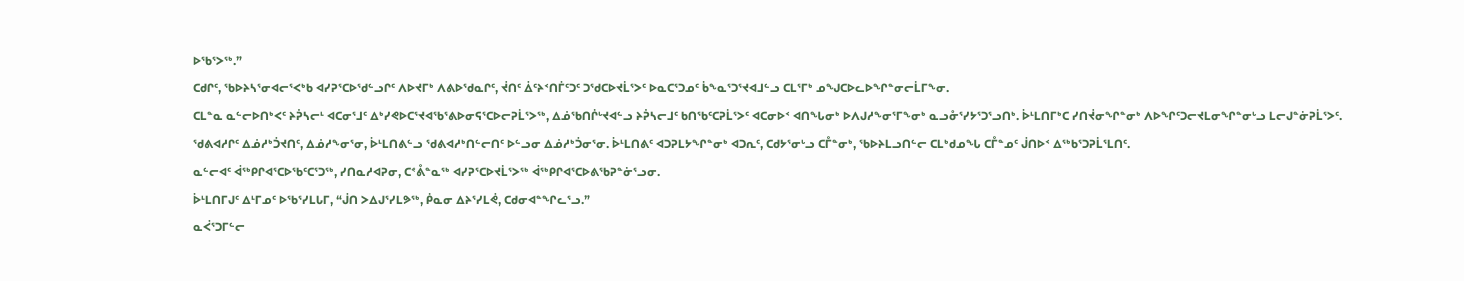ᐅᖃᕐᐳᖅ.”
ᑕᑯᒋᑦ, ᖃᐅᔨᓴᕐᓂᐊᓕᕐᐸᒃᑲ ᐊᓯᕈᕐᑕᐅᖁᓪᓗᒋᑦ ᐱᐅᔪᒥᒃ ᐱᕕᐅᖁᓇᒋᑦ, ᔫᑎᑦ ᐄᑦᔨᑉᑎᒦᑦᑐᑦ ᑐᖁᑕᐅᔪᒫᕐᐳᑦ ᐅᓇᑕᕐᑐᓄᑦ ᑳᖕᓇᕐᑐᕐᔪᐊᒧᓪᓗ ᑕᒪᕐᒥᒃ ᓄᖑᑕᐅᓚᐅᖏᓐᓂᓕᒫᒥᖕᓂ.
ᑕᒪᓐᓇ ᓇᓪᓕᐅᑎᒃᐸᑦ ᔨᕉᓴᓕᒻ ᐊᑕᓂᕐᒧᑦ ᐃᒃᓯᕙᐅᑕᕐᔪᐊᖃᕐᕕᐅᓂᕋᕐᑕᐅᓕᕈᒫᕐᐳᖅ, ᐃᓅᖃᑎᒌᒡᔪᐊᓪᓗ ᔨᕉᓴᓕᒧᑦ ᑲᑎᖃᑦᑕᕈᒫᕐᐳᑦ ᐊᑕᓂᐅᑉ ᐊᑎᖓᓂᒃ ᐅᐱᒍᓱᖕᓂᕐᒥᖕᓂᒃ ᓇᓗᓁᕐᓯᔭᕐᑐᕐᓗᑎᒃ. ᐆᒻᒪᑎᒥᒃᑕ ᓯᑎᔫᓂᖏᓐᓂᒃ ᐱᐅᖏᑦᑐᓕᔪᒪᓂᖏᓐᓂᒡᓗ ᒪᓕᒍᓐᓃᕈᒫᕐᐳᑦ.
ᖁᕕᐊᓱᒋᑦ ᐃᓅᓱᒃᑑᔪᑎᑦ, ᐃᓅᓱᖕᓂᕐᓂ, ᐆᒻᒪᑎᕕᓪᓗ ᖁᕕᐊᓱᒃᑎᓪᓕᑎᑦ ᐅᓪᓗᓂ ᐃᓅᓱᒃᑑᓂᕐᓂ. ᐆᒻᒪᑎᕕᑦ ᐊᑐᕈᒪᔭᖏᓐᓂᒃ ᐊᑐᕆᑦ, ᑕᑯᔭᕐᓂᒡᓗ ᑕᒤᓐᓂᒃ, ᖃᐅᔨᒪᓗᑎᓪᓕ ᑕᒪᒃᑯᓄᖓ ᑕᒤᓐᓄᑦ ᒎᑎᐅᑉ ᐃᖅᑲᕐᑐᕈᒫᕐᒪᑎᑦ.
ᓇᓪᓕᐊᑦ ᐋᖅᑭᒋᐊᕐᑕᐅᖃᑦᑕᕐᑐᖅ, ᓯᑎᓇᓱᐊᕈᓂ, ᑕᕝᕔᓐᓇᖅ ᐊᓯᕈᕐᑕᐅᔪᒫᕐᐳᖅ ᐋᖅᑭᒋᐊᕐᑕᐅᕕᖃᕈᓐᓃᕐᓗᓂ.
ᐆᒻᒪᑎᒥᒍᑦ ᐃᒻᒥᓄᑦ ᐅᖃᕐᓯᒪᒐᒥ, “ᒎᑎ ᐳᐃᒍᕐᓯᒪᕗᖅ, ᑮᓇᓂ ᐃᔨᕐᓯᒪᕚ, ᑕᑯᓂᐊᓐᖏᓚᕐᓗ.”
ᓇᐹᕐᑐᒥᓪᓕ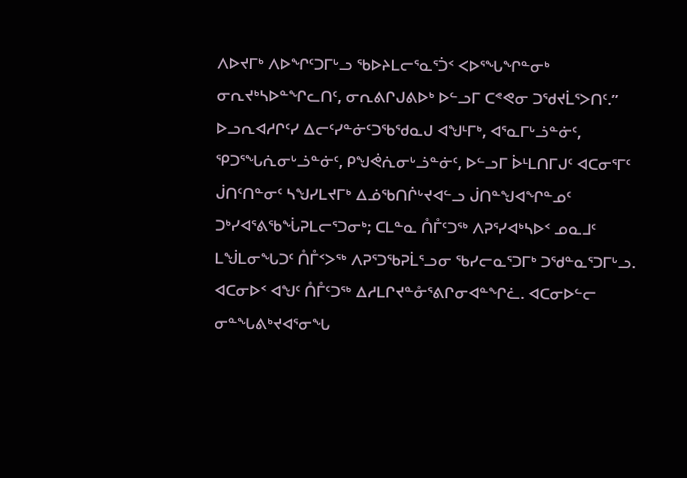ᐱᐅᔪᒥᒃ ᐱᐅᖏᑦᑐᒥᒡᓗ ᖃᐅᔨᒪᓕᕐᓇᕐᑑᑉ ᐸᐅᕐᖓᖏᓐᓂᒃ ᓂᕆᔪᒃᓴᐅᓐᖏᓚᑎᑦ, ᓂᕆᕕᒋᒍᕕᐅᒃ ᐅᓪᓗᒥ ᑕᕝᕙᓂ ᑐᖁᔪᒫᕐᐳᑎᑦ.”
ᐅᓗᕆᐊᓱᒋᑦᓯ ᐃᓕᑦᓯᓐᓃᑦᑐᖃᖁᓇᒍ ᐊᖑᒻᒥᒃ, ᐊᕐᓇᒥᒡᓘᓐᓃᑦ, ᕿᑐᕐᖓᕇᓂᒡᓘᓐᓃᑦ, ᑭᖑᕚᕇᓂᒡᓘᓐᓃᑦ, ᐅᓪᓗᒥ ᐆᒻᒪᑎᒥᒍᑦ ᐊᑕᓂᕐᒥᑦ ᒎᑎᑦᑎᓐᓂᑦ ᓴᖑᓯᒪᔪᒥᒃ ᐃᓅᖃᑎᒌᒡᔪᐊᓪᓗ ᒎᑎᓐᖑᐊᖏᓐᓄᑦ ᑐᒃᓯᐊᕐᕕᖃᖔᕈᒪᓕᕐᑐᓂᒃ; ᑕᒪᓐᓇ ᑍᒤᑦᑐᖅ ᐱᕈᕐᓯᐊᒃᓴᐅᑉ ᓄᓇᒧᑦ ᒪᖒᒪᓂᖓᑐᑦ ᑍᒤᑉᐳᖅ ᐱᕈᕐᑐᖃᕈᒫᕐᓗᓂ ᖃᓯᓕᓇᕐᑐᒥᒃ ᑐᖁᓐᓇᕐᑐᒥᒡᓗ.
ᐊᑕᓂᐅᑉ ᐊᖑᑦ ᑍᒤᑦᑐᖅ ᐃᓱᒪᒋᔪᓐᓁᕐᕕᒋᓂᐊᓐᖏᓛ. ᐊᑕᓂᐅᓪᓕ ᓂᓐᖓᕕᒃᔪᐊᕐᓂᖓ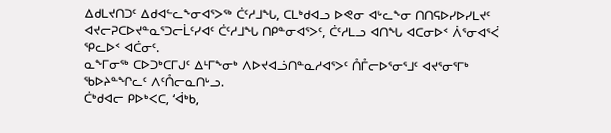ᐃᑯᒪᔪᑎᑐᑦ ᐃᑯᐊᓪᓚᖕᓂᐊᕐᐳᖅ ᑖᑦᓱᒧᖓ, ᑕᒪᒃᑯᐊᓗ ᐅᕙᓂ ᐊᒡᓚᖕᓂ ᑎᑎᕋᐅᓯᐅᓯᒪᔪᑦ ᐊᔪᓕᕈᑕᐅᔪᓐᓇᕐᑐᓕᒫᑦᓯᐊᑦ ᑖᑦᓱᒧᖓ ᑎᑭᓐᓂᐊᕐᐳᑦ, ᑖᑦᓱᒪᓗ ᐊᑎᖓ ᐊᑕᓂᐅᑉ ᐲᕐᓂᐊᕐᐹ ᕿᓚᐅᑉ ᐊᑖᓂᑦ.
ᓇᖕᒥᓂᖅ ᑕᐅᑐᒃᑕᒥᒍᑦ ᐃᒻᒥᖕᓂᒃ ᐱᐅᔪᐊᓘᑎᓐᓇᓱᐊᕐᐳᑦ ᑍᒤᓕᐅᕐᓂᕐᒧᑦ ᐊᔪᕐᓂᕐᒥᒃ ᖃᐅᔨᓐᖏᓚᑦ ᐱᑦᑍᓕᓇᑎᒡᓗ.
ᑖᒃᑯᐊᓕ ᑭᐅᒃᐸᑕ, ‘ᐋᒃᑲ,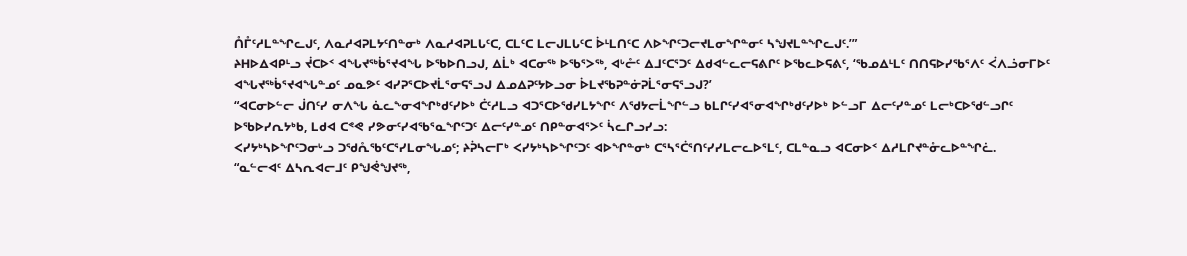ᑍᒤᑦᓱᒪᓐᖏᓚᒍᑦ, ᐱᓇᓱᐊᕈᒪᔭᑦᑎᓐᓂᒃ ᐱᓇᓱᐊᕈᒪᒐᑦᑕ, ᑕᒪᑦᑕ ᒪᓕᒍᒪᒐᑦᑕ ᐆᒻᒪᑎᑦᑕ ᐱᐅᖏᑦᑐᓕᔪᒪᓂᖏᓐᓂᑦ ᓴᖑᔪᒪᓐᖏᓚᒍᑦ.’”
ᔨᕼᐅᐃᐊᑭᒻᓗ ᔫᑕᐅᑉ ᐊᖓᔪᖅᑳᕐᔪᐊᖓ ᐅᖃᐅᑎᓗᒍ, ᐃᒫᒃ ᐊᑕᓂᖅ ᐅᖃᕐᐳᖅ, ᐊᒡᓔᑦ ᐃᒧᑦᑕᕐᑐᑦ ᐃᑯᐊᓪᓚᓕᕋᕕᒋᑦ ᐅᖃᓚᐅᕋᕕᑦ, ‘ᖃᓄᐃᒻᒪᑦ ᑎᑎᕋᐅᓯᖃᕐᐱᑦ ᐹᐱᓘᓂᒥᐅᑦ ᐊᖓᔪᖅᑳᕐᔪᐊᖓᓐᓄᑦ ᓄᓇᕗᑦ ᐊᓯᕈᕐᑕᐅᔪᒫᕐᓂᕋᕐᓗᒍ ᐃᓄᐃᕈᑦᔭᐅᓗᓂ ᐆᒪᔪᖃᕈᓐᓃᕈᒫᕐᓂᕋᕐᓗᒍ?’
“ᐊᑕᓂᐅᓪᓕ ᒎᑎᑦᓯ ᓂᐱᖓ ᓈᓚᖕᓂᐊᖏᒃᑯᑦᓯᐅᒃ ᑖᑦᓱᒪᓗ ᐊᑐᕐᑕᐅᖁᓯᒪᔭᖏᑦ ᐱᖁᔭᓕᒫᖏᓪᓗ ᑲᒪᒋᑦᓯᐊᕐᓂᐊᖏᒃᑯᑦᓯᐅᒃ ᐅᓪᓗᒥ ᐃᓕᑦᓯᓐᓄᑦ ᒪᓕᒃᑕᐅᖁᓪᓗᒋᑦ ᐅᖃᐅᓯᕆᔭᒃᑲ, ᒪᑯᐊ ᑕᕝᕙ ᓯᕗᓂᑦᓯᐊᖃᕐᓇᖏᑦᑐᑦ ᐃᓕᑦᓯᓐᓄᑦ ᑎᑭᓐᓂᐊᕐᐳᑦ ᓵᓚᒋᓗᓯᓗ:
ᐸᓯᔭᒃᓴᐅᖏᑦᑐᓂᒡᓗ ᑐᖁᕅᖃᑦᑕᕐᓯᒪᓂᖓᓄᑦ; ᔨᕉᓴᓕᒥᒃ ᐸᓯᔭᒃᓴᐅᖏᑦᑐᑦ ᐊᐅᖏᓐᓂᒃ ᑕᕐᓴᕐᑖᕐᑎᑦᓯᓯᒪᓕᓚᐅᕐᒪᑦ, ᑕᒪᓐᓇᓗ ᐊᑕᓂᐅᑉ ᐃᓱᒪᒋᔪᓐᓁᓚᐅᓐᖏᓛ.
“ᓇᓪᓕᐊᑦ ᐃᓴᕆᐊᓕᒧᑦ ᑭᖑᕚᖑᔪᖅ,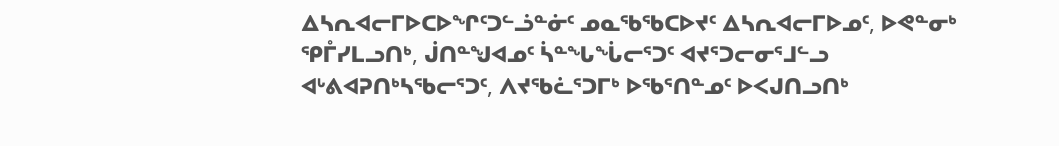ᐃᓴᕆᐊᓕᒥᐅᑕᐅᖏᑦᑐᓪᓘᓐᓃᑦ ᓄᓇᖃᖃᑕᐅᔪᑦ ᐃᓴᕆᐊᓕᒥᐅᓄᑦ, ᐅᕙᓐᓂᒃ ᕿᒤᓯᒪᓗᑎᒃ, ᒎᑎᓐᖑᐊᓄᑦ ᓵᓐᖓᖔᓕᕐᑐᑦ ᐊᔪᕐᑐᓕᓂᕐᒧᓪᓗ ᐊᒡᕕᐊᕈᑎᒃᓴᖃᓕᕐᑐᑦ, ᐱᔪᖃᓛᕐᑐᒥᒃ ᐅᖃᕐᑎᓐᓄᑦ ᐅᐸᒍᑎᓗᑎᒃ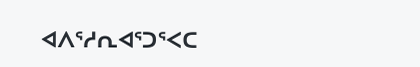ᐊᐱᕐᓱᕆᐊᕐᑐᕐᐸᑕ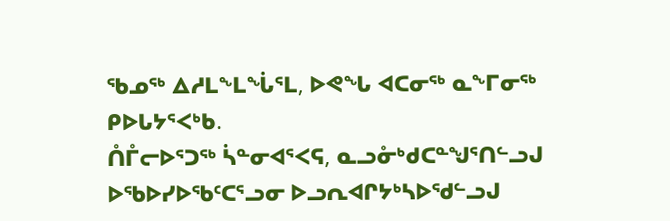ᖃᓄᖅ ᐃᓱᒪᖕᒪᖔᕐᒪ, ᐅᕙᖓ ᐊᑕᓂᖅ ᓇᖕᒥᓂᖅ ᑭᐅᒐᔭᕐᐸᒃᑲ.
ᑍᒤᓕᐅᕐᑐᖅ ᓵᓐᓂᐊᕐᐸᕋ, ᓇᓗᓁᒃᑯᑕᓐᖑᕐᑎᓪᓗᒍ ᐅᖃᐅᓯᐅᖃᑦᑕᕐᓗᓂ ᐅᓗᕆᐊᒋᔭᒃᓴᐅᖁᓪᓗᒍ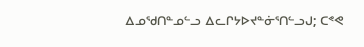ᐃᓄᖁᑎᓐᓄᓪᓗ ᐃᓚᒋᔭᐅᔪᓐᓃᕐᑎᓪᓗᒍ; ᑕᕝᕙ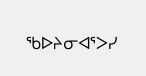ᖃᐅᔨᓂᐊᕐᐳᓯ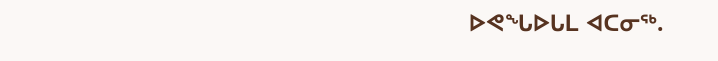ᐅᕙᖓᐅᒐᒪ ᐊᑕᓂᖅ.